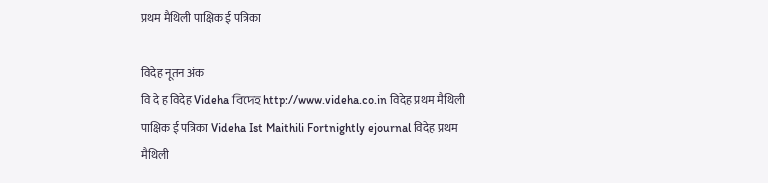प्रथम मैथिली पाक्षिक ई पत्रिका

विदेह नूतन अंक
वि दे ह विदेह Videha বিদেহ http://www.videha.co.in विदेह प्रथम मैथिली पाक्षिक ई पत्रिका Videha Ist Maithili Fortnightly ejournal विदेह प्रथम मैथिली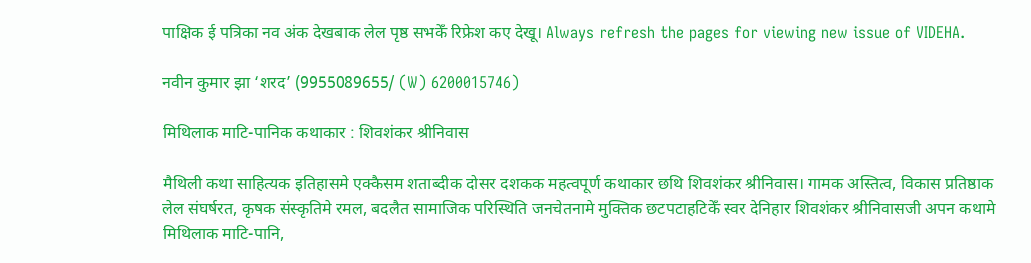पाक्षिक ई पत्रिका नव अंक देखबाक लेल पृष्ठ सभकेँ रिफ्रेश कए देखू। Always refresh the pages for viewing new issue of VIDEHA.

नवीन कुमार झा ‘शरद’ (9955089655/ (W) 6200015746)

मिथिलाक माटि-पानिक कथाकार : शिवशंकर श्रीनिवास

मैथिली कथा साहित्यक इतिहासमे एक्कैसम शताब्दीक दोसर दशकक महत्वपूर्ण कथाकार छथि शिवशंकर श्रीनिवास। गामक अस्तित्व, विकास प्रतिष्ठाक लेल संघर्षरत, कृषक संस्कृतिमे रमल, बदलैत सामाजिक परिस्थिति जनचेतनामे मुक्तिक छटपटाहटिकेँ स्वर देनिहार शिवशंकर श्रीनिवासजी अपन कथामे  मिथिलाक माटि-पानि,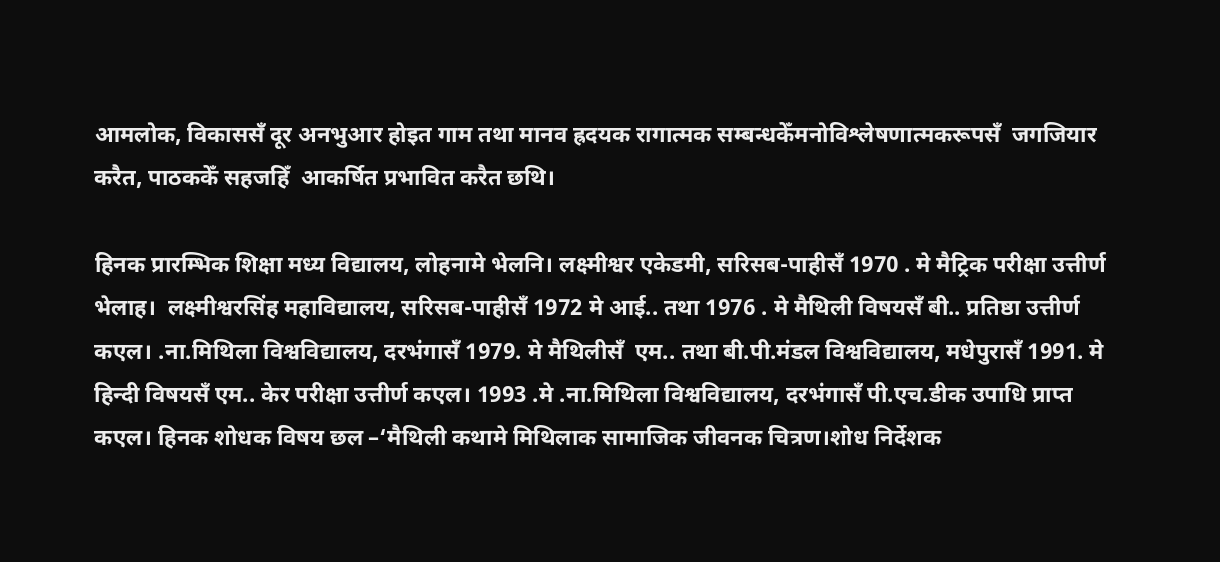आमलोक, विकाससँ दूर अनभुआर होइत गाम तथा मानव ह्रदयक रागात्मक सम्बन्धकेँमनोविश्लेषणात्मकरूपसँ  जगजियार करैत, पाठककेँ सहजहिँ  आकर्षित प्रभावित करैत छथि।

हिनक प्रारम्भिक शिक्षा मध्य विद्यालय, लोहनामे भेलनि। लक्ष्मीश्वर एकेडमी, सरिसब-पाहीसँ 1970 . मे मैट्रिक परीक्षा उत्तीर्ण भेलाह।  लक्ष्मीश्वरसिंह महाविद्यालय, सरिसब-पाहीसँ 1972 मे आई.. तथा 1976 . मे मैथिली विषयसँ बी.. प्रतिष्ठा उत्तीर्ण कएल। .ना.मिथिला विश्वविद्यालय, दरभंगासँ 1979. मे मैथिलीसँ  एम.. तथा बी.पी.मंडल विश्वविद्यालय, मधेपुरासँ 1991. मे हिन्दी विषयसँ एम.. केर परीक्षा उत्तीर्ण कएल। 1993 .मे .ना.मिथिला विश्वविद्यालय, दरभंगासँ पी.एच.डीक उपाधि प्राप्त कएल। हिनक शोधक विषय छल –‘मैथिली कथामे मिथिलाक सामाजिक जीवनक चित्रण।शोध निर्देशक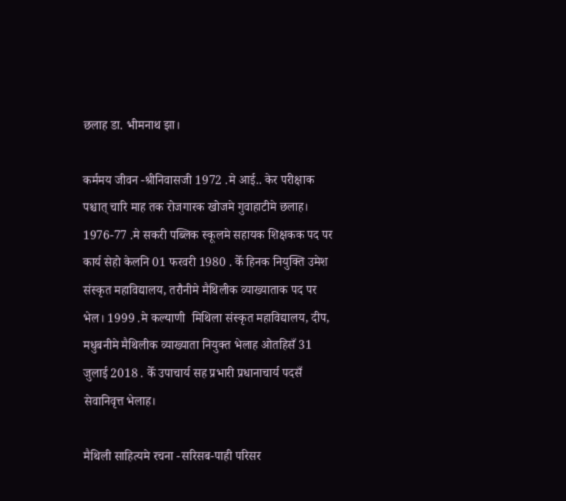छलाह डा. भीमनाथ झा।

कर्ममय जीवन -श्रीनिवासजी 1972 .मे आई.. केर परीक्षाक पश्चात् चारि माह तक रोजगारक खोजमे गुवाहाटीमे छलाह। 1976-77 .मे सकरी पब्लिक स्कूलमे सहायक शिक्षकक पद पर कार्य सेहो केलनि 01 फरवरी 1980 . केँ हिनक नियुक्ति उमेश संस्कृत महाविद्यालय, तरौनीमे मैथिलीक व्याख्याताक पद पर भेल। 1999 .मे कल्याणी  मिथिला संस्कृत महाविद्यालय, दीप, मधुबनीमे मैथिलीक व्याख्याता नियुक्त भेलाह ओतहिसँ 31 जुलाई 2018 . केँ उपाचार्य सह प्रभारी प्रधानाचार्य पदसँ सेवानिवृत्त भेलाह।

मैथिली साहित्यमे रचना -सरिसब-पाही परिसर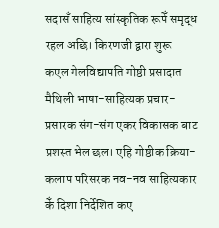सदासँ साहित्य सांस्कृतिक रूपेँ समृद्ध रहल अछि। किरणजी द्वारा शुरू कएल गेलविद्यापति गोष्ठी प्रसादात मैथिली भाषा-साहित्यक प्रचार-प्रसारक संग-संग एकर विकासक बाट प्रशस्त भेल छल। एहि गोष्ठीक क्रिया-कलाप परिसरक नव-नव साहित्यकार केँ दिशा निर्देशित कए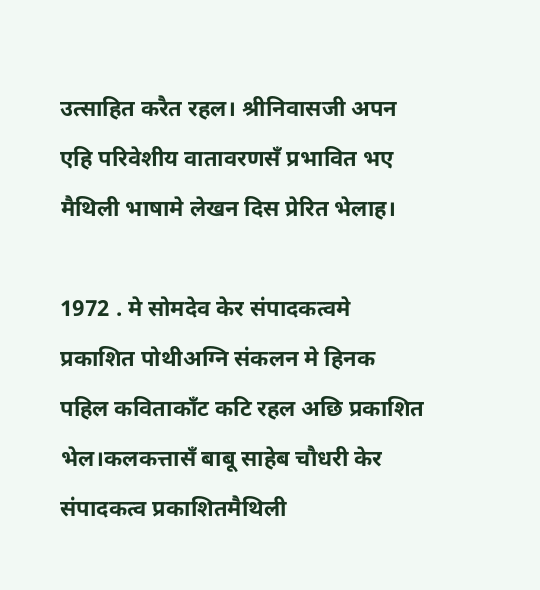उत्साहित करैत रहल। श्रीनिवासजी अपन एहि परिवेशीय वातावरणसँ प्रभावित भए मैथिली भाषामे लेखन दिस प्रेरित भेलाह।

1972 . मे सोमदेव केर संपादकत्वमे प्रकाशित पोथीअग्नि संकलन मे हिनक पहिल कविताकाँट कटि रहल अछि प्रकाशित भेल।कलकत्तासँ बाबू साहेब चौधरी केर संपादकत्व प्रकाशितमैथिली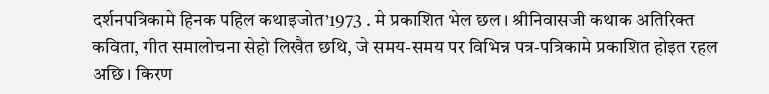दर्शनपत्रिकामे हिनक पहिल कथाइजोत’1973 . मे प्रकाशित भेल छल। श्रीनिवासजी कथाक अतिरिक्त कविता, गीत समालोचना सेहो लिखैत छथि, जे समय-समय पर विभिन्न पत्र-पत्रिकामे प्रकाशित होइत रहल अछि। किरण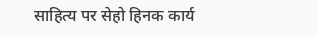साहित्य पर सेहो हिनक कार्य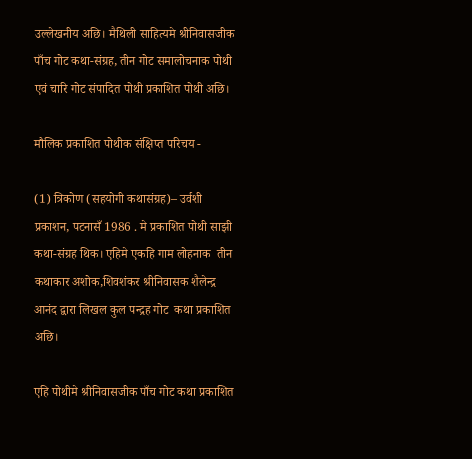उल्लेखनीय अछि। मैथिली साहित्यमे श्रीनिवासजीक पाँच गोट कथा-संग्रह, तीन गोट समालोचनाक पोथी एवं चारि गोट संपादित पोथी प्रकाशित पोथी अछि।

मौलिक प्रकाशित पोथीक संक्षिप्त परिचय -

(1) त्रिकोण (सहयोगी कथासंग्रह)– उर्वशी प्रकाशन, पटनासँ 1986 . मे प्रकाशित पोथी साझी कथा-संग्रह थिक। एहिमे एकहि गाम लोहनाक  तीन कथाकार अशोक,शिवशंकर श्रीनिवासक शैलेन्द्र आनंद द्वारा लिखल कुल पन्द्रह गोट  कथा प्रकाशित अछि।

एहि पोथीमे श्रीनिवासजीक पाँच गोट कथा प्रकाशित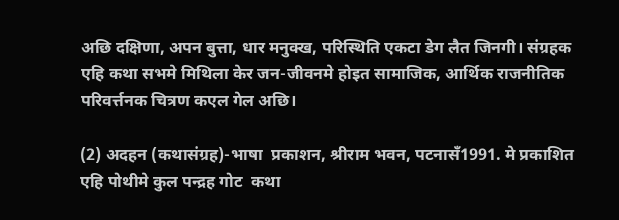अछि दक्षिणा, अपन बुत्ता, धार मनुक्ख, परिस्थिति एकटा डेग लैत जिनगी। संग्रहक एहि कथा सभमे मिथिला केर जन-जीवनमे होइत सामाजिक, आर्थिक राजनीतिक परिवर्त्तनक चित्रण कएल गेल अछि।

(2) अदहन (कथासंग्रह)-भाषा  प्रकाशन, श्रीराम भवन, पटनासँ1991. मे प्रकाशित एहि पोथीमे कुल पन्द्रह गोट  कथा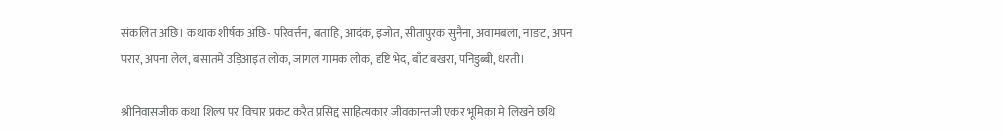संकलित अछि। कथाक शीर्षक अछि- परिवर्त्तन, बताहि, आदंक, इजोत, सीतापुरक सुनैना, अवामबला, नाङट, अपन परार, अपना लेल, बसातमे उड़िआइत लोक, जागल गामक लोक, दृष्टि भेद, बाँट बखरा, पनिडुब्बी, धरती।

श्रीनिवासजीक कथा शिल्प पर विचार प्रकट करैत प्रसिद्द साहित्यकार जीवकान्तजी एकर भूमिका मे लिखने छथि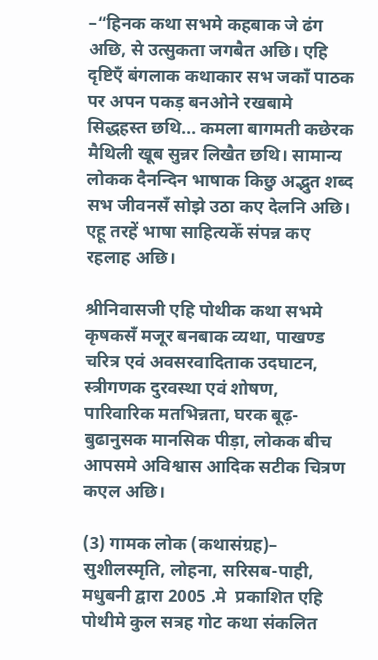–“हिनक कथा सभमे कहबाक जे ढंग अछि, से उत्सुकता जगबैत अछि। एहि दृष्टिएँ बंगलाक कथाकार सभ जकाँ पाठक पर अपन पकड़ बनओने रखबामे सिद्धहस्त छथि... कमला बागमती कछेरक मैथिली खूब सुन्नर लिखैत छथि। सामान्य लोकक दैनन्दिन भाषाक किछु अद्भुत शब्द सभ जीवनसँ सोझे उठा कए देलनि अछि। एहू तरहें भाषा साहित्यकेँ संपन्न कए रहलाह अछि।

श्रीनिवासजी एहि पोथीक कथा सभमे कृषकसँ मजूर बनबाक व्यथा, पाखण्ड चरित्र एवं अवसरवादिताक उदघाटन, स्त्रीगणक दुरवस्था एवं शोषण, पारिवारिक मतभिन्नता, घरक बूढ़-बुढानुसक मानसिक पीड़ा, लोकक बीच आपसमे अविश्वास आदिक सटीक चित्रण कएल अछि।

(3) गामक लोक (कथासंग्रह)– सुशीलस्मृति, लोहना, सरिसब-पाही, मधुबनी द्वारा 2005 .मे  प्रकाशित एहि पोथीमे कुल सत्रह गोट कथा संकलित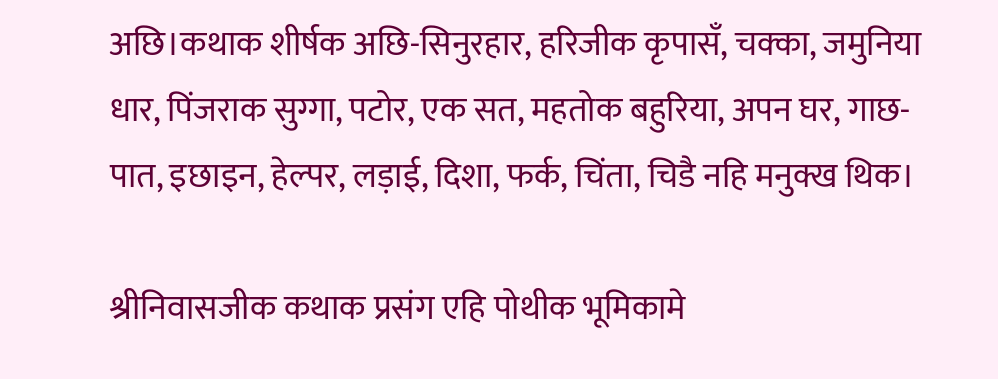अछि।कथाक शीर्षक अछि-सिनुरहार, हरिजीक कृपासँ, चक्का, जमुनिया धार, पिंजराक सुग्गा, पटोर, एक सत, महतोक बहुरिया, अपन घर, गाछ-पात, इछाइन, हेल्पर, लड़ाई, दिशा, फर्क, चिंता, चिडै नहि मनुक्ख थिक।

श्रीनिवासजीक कथाक प्रसंग एहि पोथीक भूमिकामे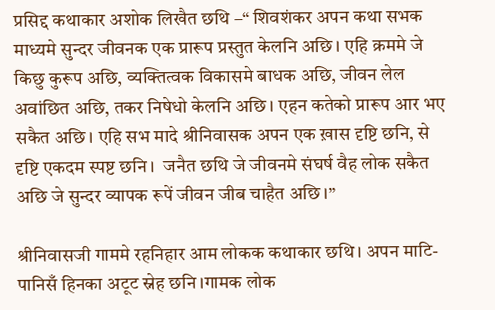प्रसिद्द कथाकार अशोक लिखैत छथि –“ शिवशंकर अपन कथा सभक माध्यमे सुन्दर जीवनक एक प्रारूप प्रस्तुत केलनि अछि। एहि क्रममे जे किछु कुरूप अछि, व्यक्तित्वक विकासमे बाधक अछि, जीवन लेल अवांछित अछि, तकर निषेधो केलनि अछि। एहन कतेको प्रारूप आर भए सकैत अछि। एहि सभ मादे श्रीनिवासक अपन एक ख़ास दृष्टि छनि, से दृष्टि एकदम स्पष्ट छनि।  जनैत छथि जे जीवनमे संघर्ष वैह लोक सकैत अछि जे सुन्दर व्यापक रूपें जीवन जीब चाहैत अछि।”

श्रीनिवासजी गाममे रहनिहार आम लोकक कथाकार छथि। अपन माटि-पानिसँ हिनका अटूट स्नेह छनि।गामक लोक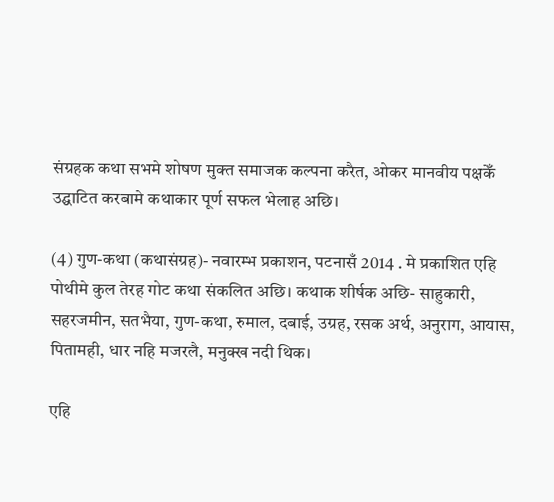संग्रहक कथा सभमे शोषण मुक्त समाजक कल्पना करैत, ओकर मानवीय पक्षकेँ उद्घाटित करबामे कथाकार पूर्ण सफल भेलाह अछि।

(4) गुण-कथा (कथासंग्रह)- नवारम्भ प्रकाशन, पटनासँ 2014 . मे प्रकाशित एहि पोथीमे कुल तेरह गोट कथा संकलित अछि। कथाक शीर्षक अछि- साहुकारी, सहरजमीन, सतभैया, गुण-कथा, रुमाल, दबाई, उग्रह, रसक अर्थ, अनुराग, आयास, पितामही, धार नहि मजरलै, मनुक्ख नदी थिक।

एहि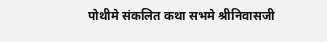पोथीमे संकलित कथा सभमे श्रीनिवासजी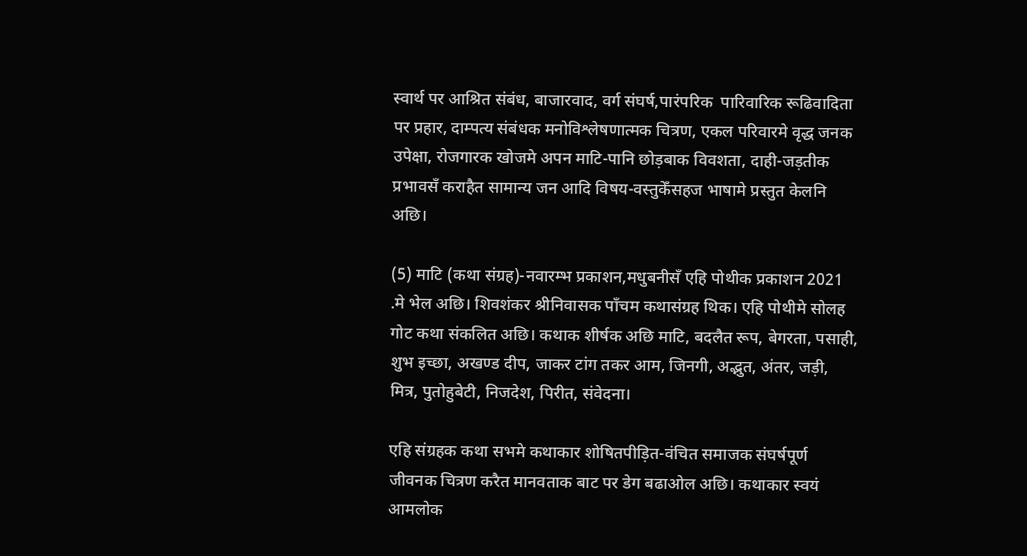स्वार्थ पर आश्रित संबंध, बाजारवाद, वर्ग संघर्ष,पारंपरिक  पारिवारिक रूढिवादिता पर प्रहार, दाम्पत्य संबंधक मनोविश्लेषणात्मक चित्रण, एकल परिवारमे वृद्ध जनक उपेक्षा, रोजगारक खोजमे अपन माटि-पानि छोड़बाक विवशता, दाही-जड़तीक प्रभावसँ कराहैत सामान्य जन आदि विषय-वस्तुकेँसहज भाषामे प्रस्तुत केलनि अछि।

(5) माटि (कथा संग्रह)-नवारम्भ प्रकाशन,मधुबनीसँ एहि पोथीक प्रकाशन 2021 .मे भेल अछि। शिवशंकर श्रीनिवासक पाँचम कथासंग्रह थिक। एहि पोथीमे सोलह गोट कथा संकलित अछि। कथाक शीर्षक अछि माटि, बदलैत रूप, बेगरता, पसाही, शुभ इच्छा, अखण्ड दीप, जाकर टांग तकर आम, जिनगी, अद्भुत, अंतर, जड़ी, मित्र, पुतोहुबेटी, निजदेश, पिरीत, संवेदना।

एहि संग्रहक कथा सभमे कथाकार शोषितपीड़ित-वंचित समाजक संघर्षपूर्ण जीवनक चित्रण करैत मानवताक बाट पर डेग बढाओल अछि। कथाकार स्वयं आमलोक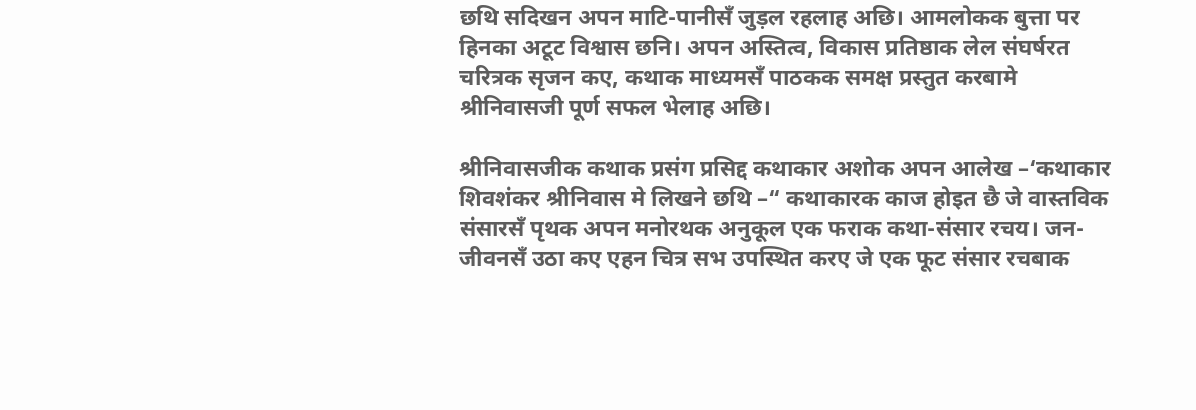छथि सदिखन अपन माटि-पानीसँ जुड़ल रहलाह अछि। आमलोकक बुत्ता पर हिनका अटूट विश्वास छनि। अपन अस्तित्व, विकास प्रतिष्ठाक लेल संघर्षरत चरित्रक सृजन कए, कथाक माध्यमसँ पाठकक समक्ष प्रस्तुत करबामे श्रीनिवासजी पूर्ण सफल भेलाह अछि।

श्रीनिवासजीक कथाक प्रसंग प्रसिद्द कथाकार अशोक अपन आलेख –‘कथाकार शिवशंकर श्रीनिवास मे लिखने छथि –“ कथाकारक काज होइत छै जे वास्तविक संसारसँ पृथक अपन मनोरथक अनुकूल एक फराक कथा-संसार रचय। जन-जीवनसँ उठा कए एहन चित्र सभ उपस्थित करए जे एक फूट संसार रचबाक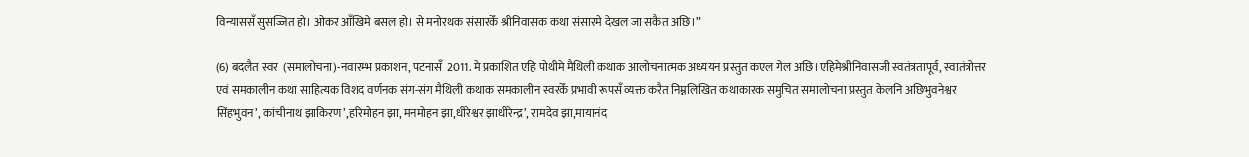विन्याससँ सुसज्जित हो। ओकर आँखिमे बसल हो। से मनोरथक संसारकेँ श्रीनिवासक कथा संसारमे देखल जा सकैत अछि।”

(6) बदलैत स्वर  (समालोचना)-नवारम्भ प्रकाशन, पटनासँ  2011. मे प्रकाशित एहि पोथीमे मैथिली कथाक आलोचनात्मक अध्ययन प्रस्तुत कएल गेल अछि।एहिमेश्रीनिवासजी स्वतंत्रतापूर्व, स्वातंत्रोत्तर एवं समकालीन कथा साहित्यक विशद वर्णनक संग-संग मैथिली कथाक समकालीन स्वरकेँ प्रभावी रूपसँ व्यक्त करैत निम्नलिखित कथाकारक समुचित समालोचना प्रस्तुत केलनि अछिभुवनेश्वर सिंहभुवन’, कांचीनाथ झाकिरण’,हरिमोहन झा, मनमोहन झा,धीरेश्वर झाधीरेन्द्र’, रामदेव झा,मायानंद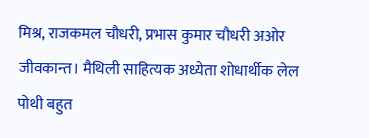मिश्र, राजकमल चौधरी, प्रभास कुमार चौधरी अओर जीवकान्त। मैथिली साहित्यक अध्येता शोधार्थीक लेल पोथी बहुत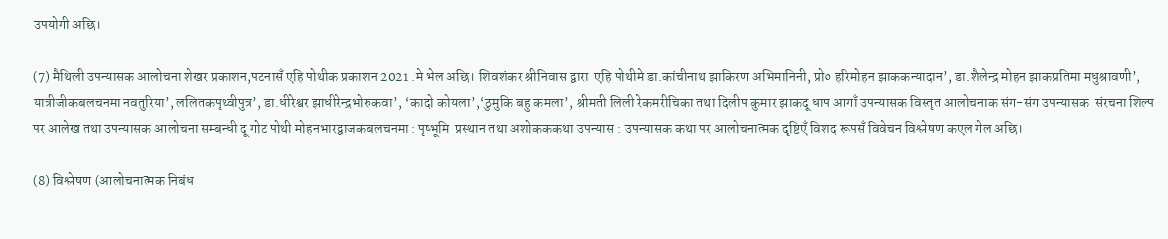उपयोगी अछि।

(7) मैथिली उपन्यासक आलोचना शेखर प्रकाशन,पटनासँ एहि पोथीक प्रकाशन 2021 .मे भेल अछि। शिवशंकर श्रीनिवास द्वारा  एहि पोथीमे डा.कांचीनाथ झाकिरण अभिमानिनी, प्रो० हरिमोहन झाककन्यादान’, डा.शैलेन्द्र मोहन झाकप्रतिमा मधुश्रावणी’, यात्रीजीकबलचनमा नवतुरिया’, ललितकपृथ्वीपुत्र’, डा.धीरेश्वर झाधीरेन्द्रभोरुकवा’, ‘कादो कोयला’,‘ठुमुकि बहु कमला’, श्रीमती लिली रेकमरीचिका तथा दिलीप कुमार झाकदू धाप आगाँ उपन्यासक विस्तृत आलोचनाक संग-संग उपन्यासक  संरचना शिल्प पर आलेख तथा उपन्यासक आलोचना सम्बन्धी दू गोट पोथी मोहनभारद्वाजकबलचनमा : पृष्भूमि  प्रस्थान तथा अशोकककथा उपन्यास : उपन्यासक कथा पर आलोचनात्मक दृष्टिएँ विशद रूपसँ विवेचन विश्लेषण कएल गेल अछि।

(8) विश्लेषण (आलोचनात्मक निबंध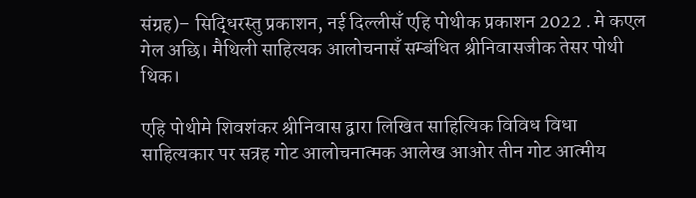संग्रह)– सिद्धिरस्तु प्रकाशन, नई दिल्लीसँ एहि पोथीक प्रकाशन 2022 . मे कएल गेल अछि। मैथिली साहित्यक आलोचनासँ सम्बंधित श्रीनिवासजीक तेसर पोथी थिक।

एहि पोथीमे शिवशंकर श्रीनिवास द्वारा लिखित साहित्यिक विविध विधा साहित्यकार पर सत्रह गोट आलोचनात्मक आलेख आओर तीन गोट आत्मीय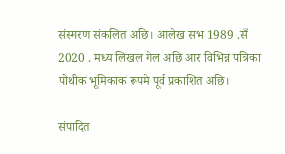संस्मरण संकलित अछि। आलेख सभ 1989 .सँ  2020 . मध्य लिखल गेल अछि आर विभिन्न पत्रिका पोथीक भूमिकाक रूपमे पूर्व प्रकाशित अछि।

संपादित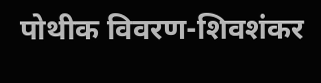पोथीक विवरण-शिवशंकर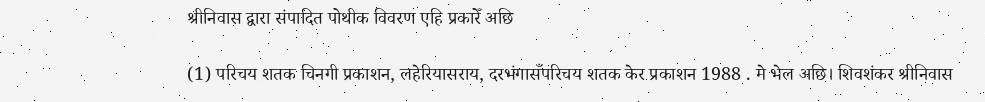श्रीनिवास द्वारा संपादित पोथीक विवरण एहि प्रकारेँ अछि

(1) परिचय शतक चिनगी प्रकाशन, लहेरियासराय, दरभंगासँपरिचय शतक केर प्रकाशन 1988 . मे भेल अछि। शिवशंकर श्रीनिवास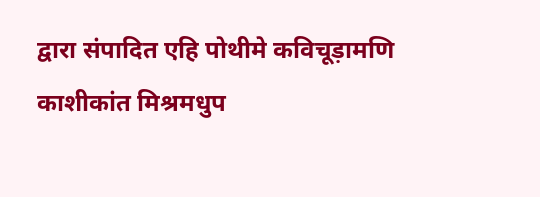द्वारा संपादित एहि पोथीमे कविचूड़ामणि काशीकांत मिश्रमधुप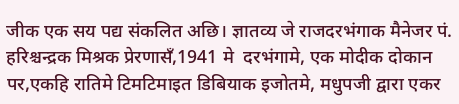जीक एक सय पद्य संकलित अछि। ज्ञातव्य जे राजदरभंगाक मैनेजर पं. हरिश्चन्द्रक मिश्रक प्रेरणासँ,1941 मे  दरभंगामे, एक मोदीक दोकान पर,एकहि रातिमे टिमटिमाइत डिबियाक इजोतमे, मधुपजी द्वारा एकर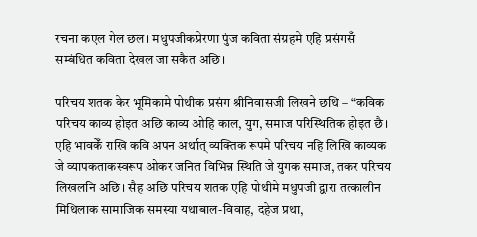रचना कएल गेल छल। मधुपजीकप्रेरणा पुंज कविता संग्रहमे एहि प्रसंगसँ सम्बंधित कविता देखल जा सकैत अछि।

परिचय शतक केर भूमिकामे पोथीक प्रसंग श्रीनिवासजी लिखने छथि – “कविक परिचय काव्य होइत अछि काव्य ओहि काल, युग, समाज परिस्थितिक होइत छै। एहि भावकेँ राखि कवि अपन अर्थात् व्यक्तिक रूपमे परिचय नहि लिखि काव्यक जे व्यापकताकस्वरूप ओकर जनित विभिन्न स्थिति जे युगक समाज, तकर परिचय लिखलनि अछि। सैह अछि परिचय शतक एहि पोथीमे मधुपजी द्वारा तत्कालीन मिथिलाक सामाजिक समस्या यथाबाल-विवाह, दहेज प्रथा,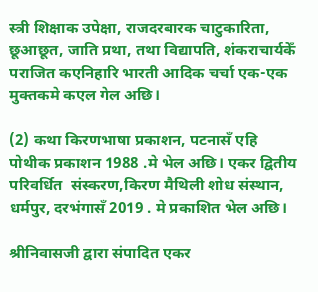स्त्री शिक्षाक उपेक्षा, राजदरबारक चाटुकारिता, छूआछूत, जाति प्रथा, तथा विद्यापति, शंकराचार्यकेँ पराजित कएनिहारि भारती आदिक चर्चा एक-एक मुक्तकमे कएल गेल अछि।

(2) कथा किरणभाषा प्रकाशन, पटनासँ एहि पोथीक प्रकाशन 1988 .मे भेल अछि। एकर द्वितीय परिवर्धित  संस्करण,किरण मैथिली शोध संस्थान, धर्मपुर, दरभंगासँ 2019 . मे प्रकाशित भेल अछि।

श्रीनिवासजी द्वारा संपादित एकर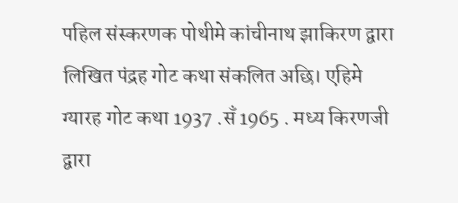पहिल संस्करणक पोथीमे कांचीनाथ झाकिरण द्वारा लिखित पंद्रह गोट कथा संकलित अछि। एहिमे ग्यारह गोट कथा 1937 .सँ 1965 . मध्य किरणजी द्वारा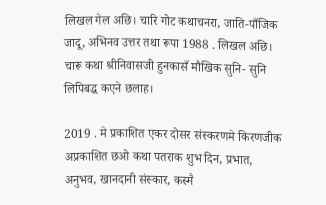लिखल गेल अछि। चारि गोट कथाचनरा, जाति-पाँजिक जादू, अभिनव उत्तर तथा रूपा 1988 . लिखल अछि। चारू कथा श्रीनिवासजी हुनकासँ मौखिक सुनि- सुनि लिपिबद्ध कएने छलाह।

2019 . मे प्रकाशित एकर दोसर संस्करणमे किरणजीक अप्रकाशित छओ कथा पतराक शुभ दिन, प्रभात, अनुभव, खानदानी संस्कार, कस्मै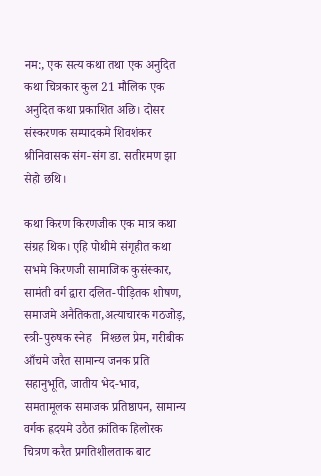नम:, एक सत्य कथा तथा एक अनुदित कथा चित्रकार कुल 21 मौलिक एक अनुदित कथा प्रकाशित अछि। दोसर संस्करणक सम्पादकमे शिवशंकर श्रीनिवासक संग-संग डा. सतीरमण झा सेहो छथि।

कथा किरण किरणजीक एक मात्र कथा संग्रह थिक। एहि पोथीमे संगृहीत कथा सभमे किरणजी सामाजिक कुसंस्कार, सामंती वर्ग द्वारा दलित-पीड़ितक शोषण, समाजमे अनैतिकता,अत्याचारक गठजोड़, स्त्री-पुरुषक स्नेह   निश्छल प्रेम, गरीबीक आँचमे जरैत सामान्य जनक प्रति सहानुभूति, जातीय भेद-भाव, समतामूलक समाजक प्रतिष्ठापन, सामान्य वर्गक ह्रदयमे उठैत क्रांतिक हिलोरक चित्रण करैत प्रगतिशीलताक बाट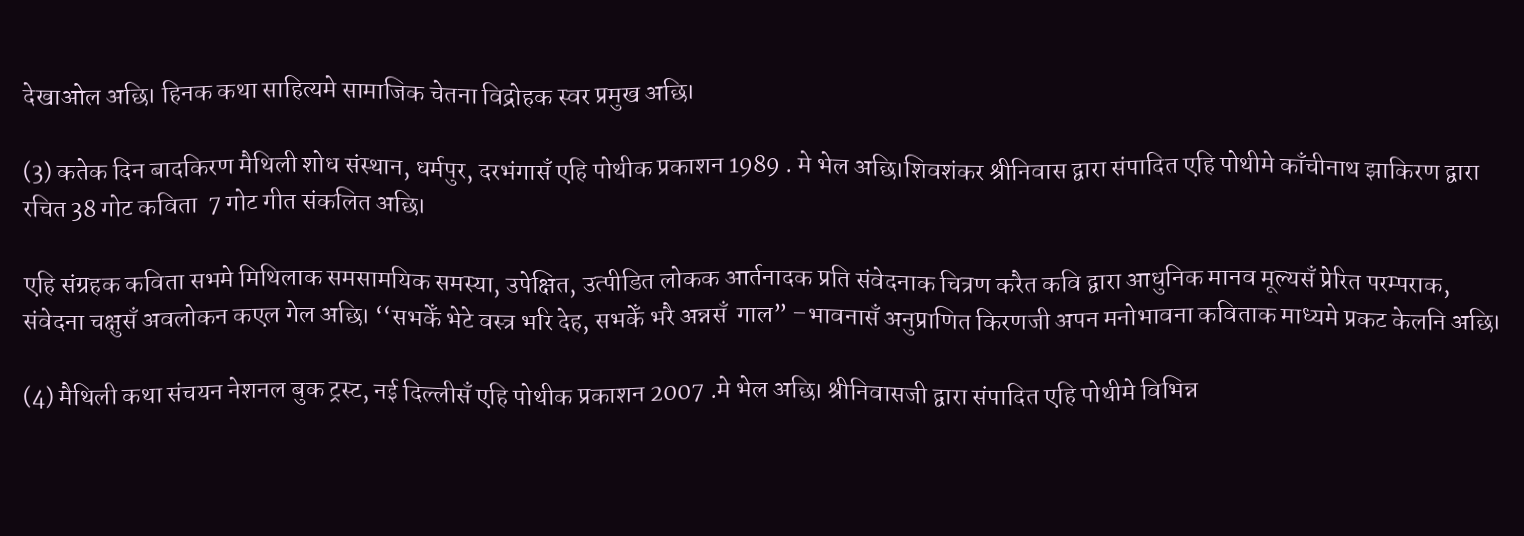देखाओल अछि। हिनक कथा साहित्यमे सामाजिक चेतना विद्रोहक स्वर प्रमुख अछि।

(3) कतेक दिन बादकिरण मैथिली शोध संस्थान, धर्मपुर, दरभंगासँ एहि पोथीक प्रकाशन 1989 . मे भेल अछि।शिवशंकर श्रीनिवास द्वारा संपादित एहि पोथीमे काँचीनाथ झाकिरण द्वारा रचित 38 गोट कविता  7 गोट गीत संकलित अछि।

एहि संग्रहक कविता सभमे मिथिलाक समसामयिक समस्या, उपेक्षित, उत्पीडित लोकक आर्तनादक प्रति संवेदनाक चित्रण करैत कवि द्वारा आधुनिक मानव मूल्यसँ प्रेरित परम्पराक, संवेदना चक्षुसँ अवलोकन कएल गेल अछि। ‘‘सभकेँ भेटे वस्त्र भरि देह, सभकेँ भरै अन्नसँ  गाल” –भावनासँ अनुप्राणित किरणजी अपन मनोभावना कविताक माध्यमे प्रकट केलनि अछि।

(4) मैथिली कथा संचयन नेशनल बुक ट्रस्ट, नई दिल्लीसँ एहि पोथीक प्रकाशन 2007 .मे भेल अछि। श्रीनिवासजी द्वारा संपादित एहि पोथीमे विभिन्न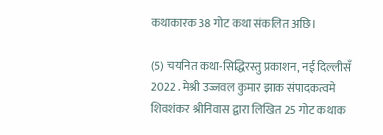कथाकारक 38 गोट कथा संकलित अछि।

(5) चयनित कथा-सिद्धिरस्तु प्रकाशन, नई दिल्लीसँ 2022 . मेश्री उज्जवल कुमार झाक संपादकत्वमे शिवशंकर श्रीनिवास द्वारा लिखित 25 गोट कथाक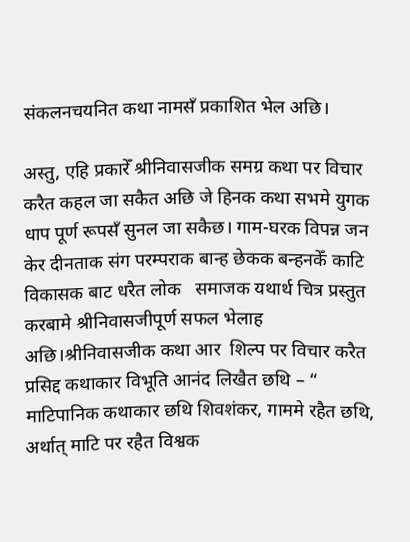संकलनचयनित कथा नामसँ प्रकाशित भेल अछि।

अस्तु, एहि प्रकारेँ श्रीनिवासजीक समग्र कथा पर विचार करैत कहल जा सकैत अछि जे हिनक कथा सभमे युगक धाप पूर्ण रूपसँ सुनल जा सकैछ। गाम-घरक विपन्न जन केर दीनताक संग परम्पराक बान्ह छेकक बन्हनकेँ काटि विकासक बाट धरैत लोक   समाजक यथार्थ चित्र प्रस्तुत करबामे श्रीनिवासजीपूर्ण सफल भेलाह अछि।श्रीनिवासजीक कथा आर  शिल्प पर विचार करैत प्रसिद्द कथाकार विभूति आनंद लिखैत छथि – “ माटिपानिक कथाकार छथि शिवशंकर, गाममे रहैत छथि, अर्थात् माटि पर रहैत विश्वक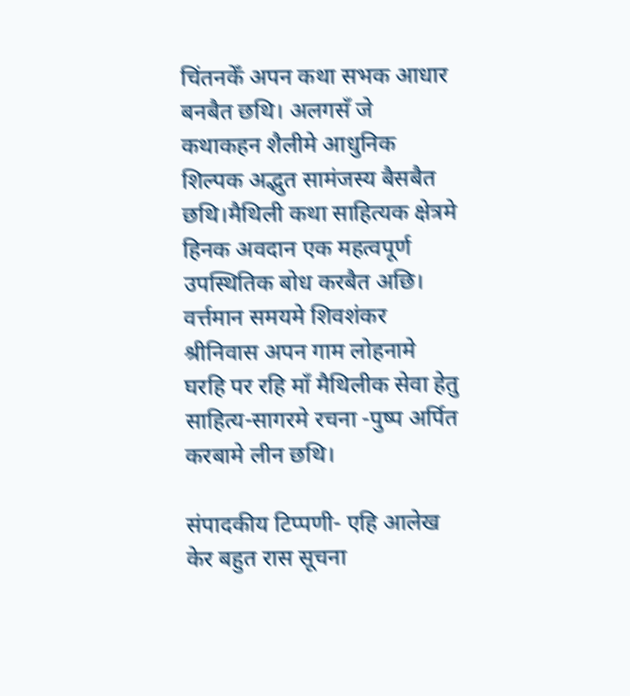चिंतनकेँ अपन कथा सभक आधार बनबैत छथि। अलगसँ जे कथाकहन शैलीमे आधुनिक शिल्पक अद्भुत सामंजस्य बैसबैत छथि।मैथिली कथा साहित्यक क्षेत्रमे हिनक अवदान एक महत्वपूर्ण उपस्थितिक बोध करबैत अछि। वर्त्तमान समयमे शिवशंकर श्रीनिवास अपन गाम लोहनामे घरहि पर रहि माँ मैथिलीक सेवा हेतु साहित्य-सागरमे रचना -पुष्प अर्पित करबामे लीन छथि।

संपादकीय टिप्पणी- एहि आलेख केर बहुत रास सूचना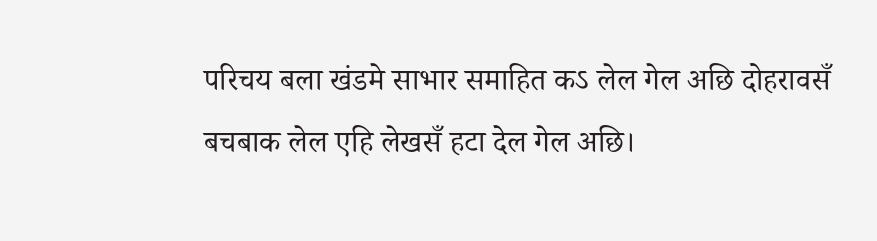परिचय बला खंडमे साभार समाहित कऽ लेल गेल अछि दोहरावसँ बचबाक लेल एहि लेखसँ हटा देल गेल अछि।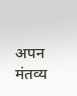अपन मंतव्य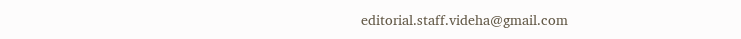editorial.staff.videha@gmail.com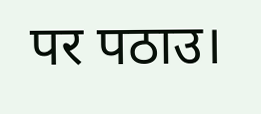पर पठाउ।